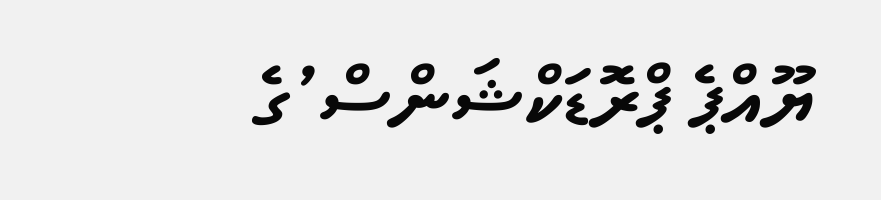ޔޫއްޕެ ޕްރޮޑަކްޝަންސް’ގެ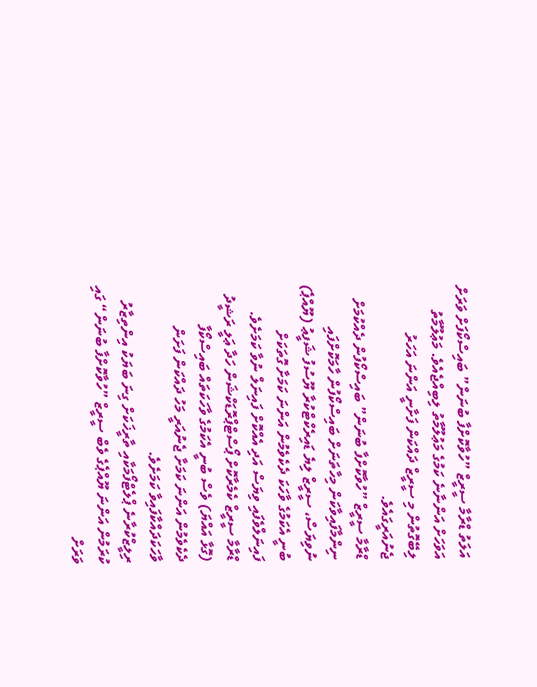އަލަތު ޑްރާމާ ސީރީޒް ”ހުވާކޮށްފާ ބުނަން” ބައިސްކޯފަށް ވަރަށް އަވަހަށް އަންނާނެ ކަމުގެ މަޢުލޫމާތު ލިބިއްޖެއެވެ. މަޢުލޫމާތު ލިބޭގޮތުން މި ސީރީޒް ދައްކަން ފަށާނީ އަންނަ އަހަރު ޖެނުއަރީގައެވެ.
ޑްރާމާ ސީރީޒް ”ހުވާކޮށްފާ ބުނަން” ބައިސްކޯފުން ދެއްކުމަށް ނިންމާފައިވާކަން މިހާތަނަށް ބައިސްކޯފުން ހާމަކޮށްފައި ނުވިޔަސް، ސީރީޒް ލިޔެ ޑައިރެކްޓްކުރާ ޔޫސުފު ޝަފީޢު (ޔޫއްޕެ) ބުނީ އެކަމުގެ ވާހަކަ ދެކެވެމުން އަންނަ ކަމަށާ ގޮތަކަށް ފައިނަލްވެފައި ވިޔަސް އަދި އެއްކޮށް ފައިނަލް ނުވާ ކަމަށެވެ.
ޑްރާމާ ސީރީޒް ކެމެރާކޮށް ޕޯސްޓްޕްރޮޑަކްޝަން ހަދާ ޢަލީ ރަޝީދު (ގޮޅާ އައްޔަ) ވެސް ބުނީ އެކަމުގެ ވާހަކަތައް ބައިސްކޯފާ ދެކެވެމުން އަންނަ ކަމަށާ ޖެނުއަރީ މަހު ދައްކަން ފަށަން ވާހަކަދައްކާފައިވާ ކަމަށެވެ.
ރިލީޒްކުރާނެ ޕްލެޓްފޯމަކާއި ތާރީޚަކަށް ގިނަ ބަޔަކު އިންތިޒާރު ކުރަމުން އަންނަ ޔޫއްޕެގެ ވެބް ސީރީޒް ”ހުވާކޮށްފާ ބުނަން“ ގައި ވަރަށް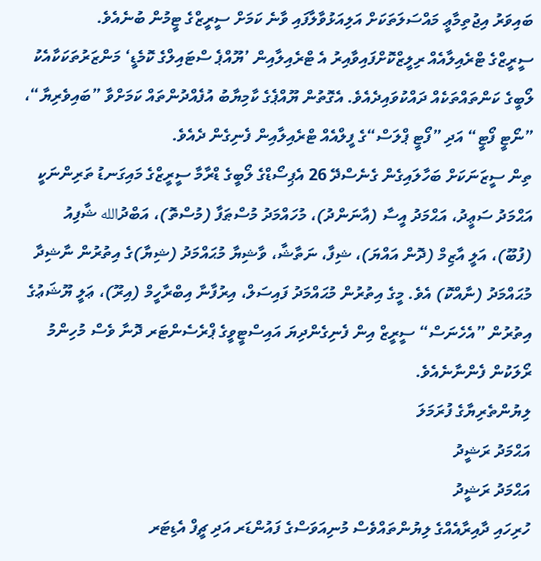ބައިވަރު އިޖުތިމާޢީ މައްސަލަތަކަށް އަލިއަޅުވާލާފައި ވާނެ ކަމަށް ސީރީޒްގެ ޓީމުން ބުނެއެވެ.
ސީރީޒްގެ ޓްރެއިލާއެއް ރިލީޒްކޮށްފައިވާއިރު އެ ޓްރެއިލާއިން ’ޔޫއްޕެ ސްޓައިލްގެ ކޮމެޑީ‘ މަންޒަރުތަކަކާއެކު ލޯބީގެ ކަންތައްތަކެއް ދައްކުވައިދެއެވެ. އެގޮތުން ޔޫއްޕެގެ ކާމިޔާބު އުފެއްދުންތައް ކަމަށްވާ ”ބައިވެރިޔާ“، ”ނޯޓީ ފޯޓީ“ އަދި ”ފޯޓީ ޕްލަސް“ގެ ފީލްއެއް ޓްރެއިލާއިން ފެނިގެން ދެއެވެ.
ތިން ސީޒަނަކަށް ބަހާލައިގެން ގެނެސްދޭ 26 އެޕިސޯޑްގެ ލޯބީގެ ޑްރާމާ ސީރީޒްގެ މައިގަނޑު ތަރިންނަކީ އަޙްމަދު ސަޢީދު، އަޙްމަދު އީސާ (އާނަންދު)، މުހައްމަދު މުސްޠަފާ (މުސްތޮ)، އަބްދުالله ޝާފިއު (ފުބޫ)، އަލީ އާޒިމް (ދޮން އައްޔަ)، ޝިފާ، ނަތާޝާ، ވާޝިޔާ މުޙައްމަދު (ޝިޔާ)ގެ އިތުރުން ނާޝިދާ މުޙައްމަދު (ނާއްކޮ) އެވެ. މީގެ އިތުރުން މުޙައްމަދު ފައިސަލް، އިރުފާނާ އިބްރާހީމް (އިރޫ)، ޢަލީ ޔޫޝަޢުގެ އިތުރުން ”އެހެނަސް“ ސީރީޒް އިން ފެނިގެންދިޔަ އައިސްޓީވީގެ ޕްރެސެންޓަރ ދޮނާ ވެސް މުހިންމު ރޯލަކުން ފެންނާނެއެވެ.
ލިޔުންތެރިޔާގެ ފުރަމަލަ
އަޙްމަދު ރަޝީދު
އަޙްމަދު ރަޝީދު
ހުރިހައި ދާއިރާއެއްގެ ލިޔުންތައްވެސް މުނިއަވަސްގެ ފައުންޑަރ އަދި ޗީފް އެޑިޓަރ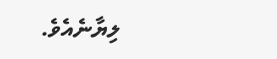ލިޔާނެއެވެ.